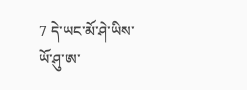7 དེ་ཡང་མོ་ཤེ་ཡིས་ཡོ་ཤུ་ཨ་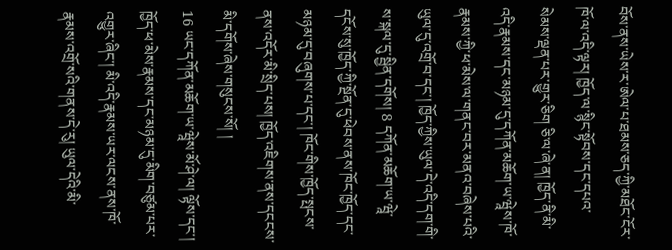བོས་ནས་ཡེས་ར་ཨེལ་པ་ཐམས་ཅད་ཀྱི་མཐོང་ངོར་ཁོ་ལ་འདི་ལྟར། ཁྱོད་ལ་སྙིང་སྟོབས་དང་དཔའ་སེམས་ལྡན་པར་གྱུར་ཅིག ཅི་ལ་ཞེ་ན། ཁྱོད་ནི་མི་འདི་རྣམས་དང་མཉམ་དུ་དཀོན་མཆོག་ཡ་ཝཱེས་ཁོ་རྣམས་ཀྱི་ཕ་མེས་ལ་གནང་བར་མནའ་བཞེས་པའི་ཡུལ་དུ་འགྲོ་བ་དང་། ཁྱོད་ཀྱིས་ཡུལ་དེ་འདི་དག་གི་ས་སྐལ་དུ་སྦྱིན་དགོས། 8 དཀོན་མཆོག་ཡ་ཝཱེ་དངོས་སུ་ཁྱོད་ཀྱི་སྔོན་དུ་ཕེབས་ནས་ཁོང་ཁྱོད་དང་མཉམ་དུ་བཞུགས་པ་དང་། ཁོང་གིས་ཁྱོད་སྤངས་ནས་འདོར་མི་སྲིད་པས། ཁྱོད་འཇིགས་ནས་དངངས་མི་དགོས་ཞེས་གསུངས་སོ། །
16 ཡང་དཀོན་མཆོག་ཡ་ཝཱེས་མོ་ཤེ་ལ། ལྟོས་དང་། ཁྱོད་ཕ་མེས་རྣམས་དང་མཉམ་དུ་མིག་བཙུམ་པར་འགྱུར་ཞིང་། མི་འདི་རྣམས་ཡར་ལངས་ནས་ཁོ་རྣམས་འགྲོ་སའི་གནས་དེ་རུ། ཡུལ་དེའི་མི་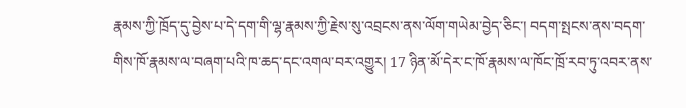རྣམས་ཀྱི་ཁྲོད་དུ་བྱེས་པ་དེ་དག་གི་ལྷ་རྣམས་ཀྱི་རྗེས་སུ་འབྲངས་ནས་ལོག་གཡེམ་བྱེད་ཅིང་། བདག་སྤངས་ནས་བདག་གིས་ཁོ་རྣམས་ལ་བཞག་པའི་ཁ་ཆད་དང་འགལ་བར་འགྱུར། 17 ཉིན་མོ་དེར་ང་ཁོ་རྣམས་ལ་ཁོང་ཁྲོ་རབ་ཏུ་འབར་ནས་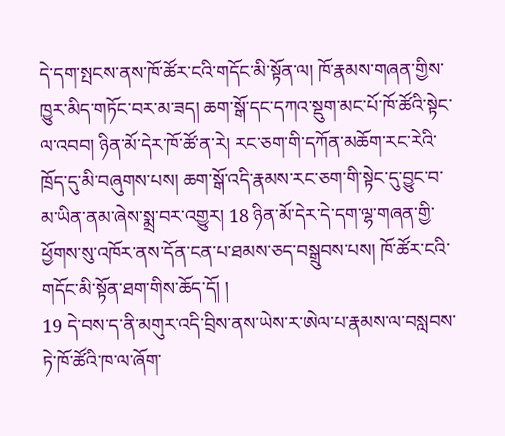དེ་དག་སྤངས་ནས་ཁོ་ཚོར་ངའི་གདོང་མི་སྟོན་ལ། ཁོ་རྣམས་གཞན་གྱིས་ཁྱུར་མིད་གཏོང་བར་མ་ཟད། ཆག་སྒོ་དང་དཀའ་སྡུག་མང་པོ་ཁོ་ཚོའི་སྟེང་ལ་འབབ། ཉིན་མོ་དེར་ཁོ་ཚོ་ན་རེ། རང་ཅག་གི་དཀོན་མཆོག་རང་རེའི་ཁྲོད་དུ་མི་བཞུགས་པས། ཆག་སྒོ་འདི་རྣམས་རང་ཅག་གི་སྟེང་དུ་བྱུང་བ་མ་ཡིན་ནམ་ཞེས་སྨྲ་བར་འགྱུར། 18 ཉིན་མོ་དེར་དེ་དག་ལྷ་གཞན་གྱི་ཕྱོགས་སུ་འཁོར་ནས་དོན་ངན་པ་ཐམས་ཅད་བསྒྲུབས་པས། ཁོ་ཚོར་ངའི་གདོང་མི་སྟོན་ཐག་གིས་ཆོད་དོ། །
19 དེ་བས་ད་ནི་མགུར་འདི་བྲིས་ནས་ཡེས་ར་ཨེལ་པ་རྣམས་ལ་བསླབས་ཏེ་ཁོ་ཚོའི་ཁ་ལ་ཞོག་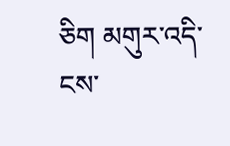ཅིག མགུར་འདི་ངས་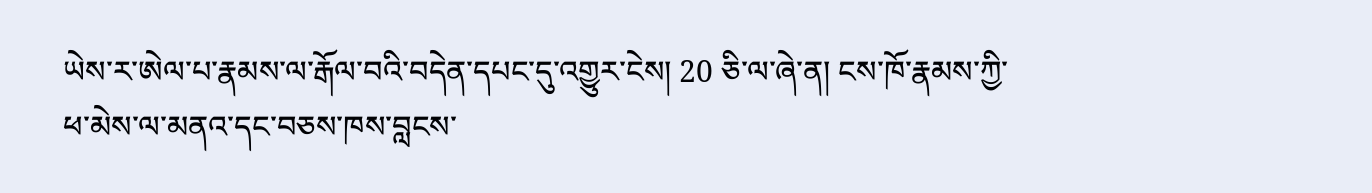ཡེས་ར་ཨེལ་པ་རྣམས་ལ་རྒོལ་བའི་བདེན་དཔང་དུ་འགྱུར་ངེས། 20 ཅི་ལ་ཞེ་ན། ངས་ཁོ་རྣམས་ཀྱི་ཕ་མེས་ལ་མནའ་དང་བཅས་ཁས་བླངས་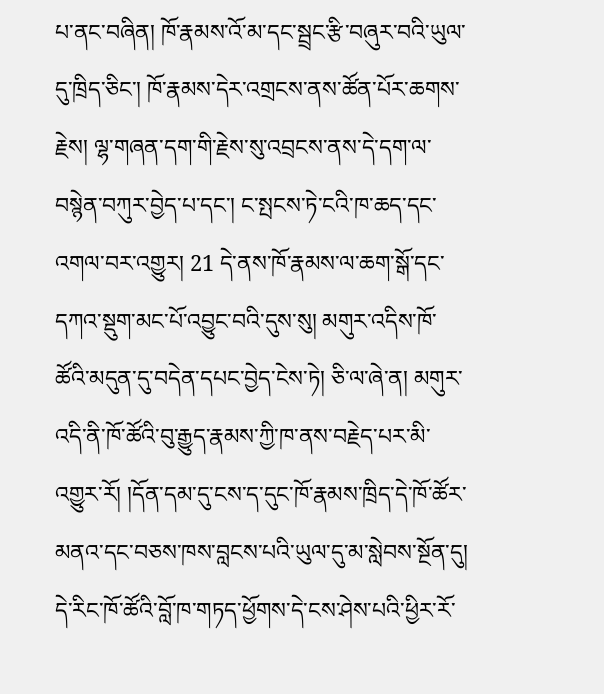པ་ནང་བཞིན། ཁོ་རྣམས་འོ་མ་དང་སྦྲང་རྩི་བཞུར་བའི་ཡུལ་དུ་ཁྲིད་ཅིང་། ཁོ་རྣམས་དེར་འགྲངས་ནས་ཚོན་པོར་ཆགས་རྗེས། ལྷ་གཞན་དག་གི་རྗེས་སུ་འབྲངས་ནས་དེ་དག་ལ་བསྙེན་བཀུར་བྱེད་པ་དང་། ང་སྤངས་ཏེ་ངའི་ཁ་ཆད་དང་འགལ་བར་འགྱུར། 21 དེ་ནས་ཁོ་རྣམས་ལ་ཆག་སྒོ་དང་དཀའ་སྡུག་མང་པོ་འབྱུང་བའི་དུས་སུ། མགུར་འདིས་ཁོ་ཚོའི་མདུན་དུ་བདེན་དཔང་བྱེད་ངེས་ཏེ། ཅི་ལ་ཞེ་ན། མགུར་འདི་ནི་ཁོ་ཚོའི་བུ་རྒྱུད་རྣམས་ཀྱི་ཁ་ནས་བརྗེད་པར་མི་འགྱུར་རོ། །དོན་དམ་དུ་ངས་ད་དུང་ཁོ་རྣམས་ཁྲིད་དེ་ཁོ་ཚོར་མནའ་དང་བཅས་ཁས་བླངས་པའི་ཡུལ་དུ་མ་སླེབས་སྔོན་དུ། དེ་རིང་ཁོ་ཚོའི་བློ་ཁ་གཏད་ཕྱོགས་དེ་ངས་ཤེས་པའི་ཕྱིར་རོ་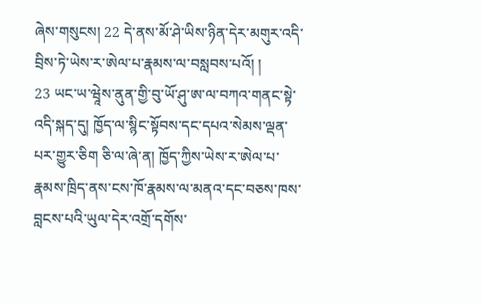ཞེས་གསུངས། 22 དེ་ནས་མོ་ཤེ་ཡིས་ཉིན་དེར་མགུར་འདི་བྲིས་ཏེ་ཡེས་ར་ཨེལ་པ་རྣམས་ལ་བསླབས་པའོ། །
23 ཡང་ཡ་ཝཱེས་ནུན་གྱི་བུ་ཡོ་ཤུ་ཨ་ལ་བཀའ་གནང་སྟེ་འདི་སྐད་དུ། ཁྱོད་ལ་སྙིང་སྟོབས་དང་དཔའ་སེམས་ལྡན་པར་གྱུར་ཅིག ཅི་ལ་ཞེ་ན། ཁྱོད་ཀྱིས་ཡེས་ར་ཨེལ་པ་རྣམས་ཁྲིད་ནས་ངས་ཁོ་རྣམས་ལ་མནའ་དང་བཅས་ཁས་བླངས་པའི་ཡུལ་དེར་འགྲོ་དགོས་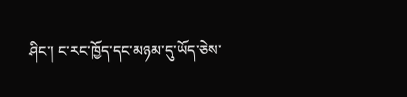ཤིང་། ང་རང་ཁྱོད་དང་མཉམ་དུ་ཡོད་ཅེས་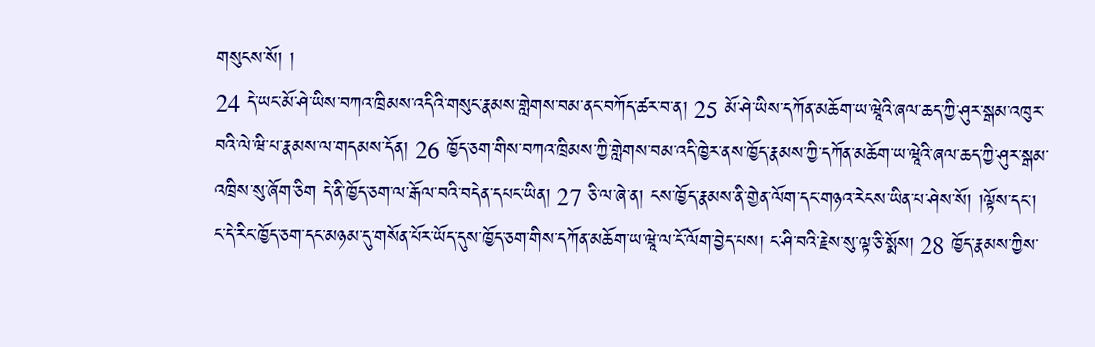གསུངས་སོ། །
24 དེ་ཡང་མོ་ཤེ་ཡིས་བཀའ་ཁྲིམས་འདིའི་གསུང་རྣམས་གླེགས་བམ་ནང་བཀོད་ཚར་བ་ན། 25 མོ་ཤེ་ཡིས་དཀོན་མཆོག་ཡ་ཝཱེའི་ཞལ་ཆད་ཀྱི་ཤུར་སྒམ་འཁུར་བའི་ལེ་ཝི་པ་རྣམས་ལ་གདམས་དོན། 26 ཁྱོད་ཅག་གིས་བཀའ་ཁྲིམས་ཀྱི་གླེགས་བམ་འདི་ཁྱེར་ནས་ཁྱོད་རྣམས་ཀྱི་དཀོན་མཆོག་ཡ་ཝཱེའི་ཞལ་ཆད་ཀྱི་ཤུར་སྒམ་འཁྲིས་སུ་ཞོག་ཅིག དེ་ནི་ཁྱོད་ཅག་ལ་རྒོལ་བའི་བདེན་དཔང་ཡིན། 27 ཅི་ལ་ཞེ་ན། ངས་ཁྱོད་རྣམས་ནི་གྱེན་ལོག་དང་གཉའ་རེངས་ཡིན་པ་ཤེས་སོ། །ལྟོས་དང་། ང་དེ་རིང་ཁྱོད་ཅག་དང་མཉམ་དུ་གསོན་པོར་ཡོད་དུས་ཁྱོད་ཅག་གིས་དཀོན་མཆོག་ཡ་ཝཱེ་ལ་ངོ་ལོག་བྱེད་པས། ང་ཤི་བའི་རྗེས་སུ་ལྟ་ཅི་སྨོས། 28 ཁྱོད་རྣམས་ཀྱིས་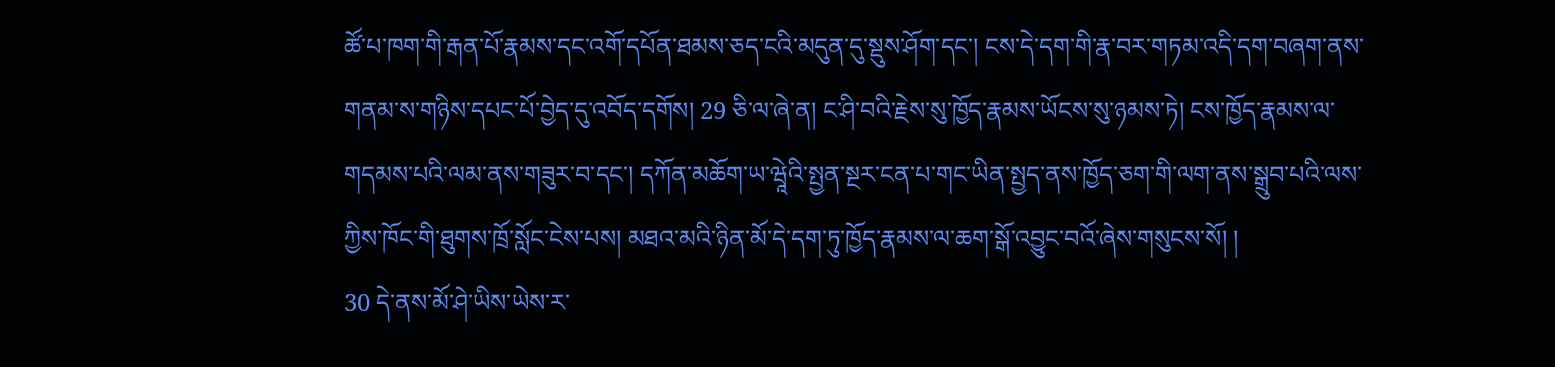ཚོ་པ་ཁག་གི་རྒན་པོ་རྣམས་དང་འགོ་དཔོན་ཐམས་ཅད་ངའི་མདུན་དུ་སྡུས་ཤོག་དང་། ངས་དེ་དག་གི་རྣ་བར་གཏམ་འདི་དག་བཞག་ནས་གནམ་ས་གཉིས་དཔང་པོ་བྱེད་དུ་འབོད་དགོས། 29 ཅི་ལ་ཞེ་ན། ང་ཤི་བའི་རྗེས་སུ་ཁྱོད་རྣམས་ཡོངས་སུ་ཉམས་ཏེ། ངས་ཁྱོད་རྣམས་ལ་གདམས་པའི་ལམ་ནས་གཟུར་བ་དང་། དཀོན་མཆོག་ཡ་ཝཱེའི་སྤྱན་སྔར་ངན་པ་གང་ཡིན་སྤྱད་ནས་ཁྱོད་ཅག་གི་ལག་ནས་སྒྲུབ་པའི་ལས་ཀྱིས་ཁོང་གི་ཐུགས་ཁྲོ་སློང་ངེས་པས། མཐའ་མའི་ཉིན་མོ་དེ་དག་ཏུ་ཁྱོད་རྣམས་ལ་ཆག་སྒོ་འབྱུང་བའོ་ཞེས་གསུངས་སོ། །
30 དེ་ནས་མོ་ཤེ་ཡིས་ཡེས་ར་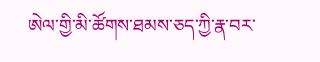ཨེལ་གྱི་མི་ཚོགས་ཐམས་ཅད་ཀྱི་རྣ་བར་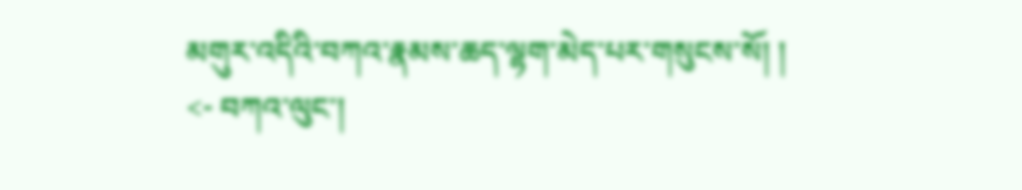མགུར་འདིའི་བཀའ་རྣམས་ཆད་ལྷག་མེད་པར་གསུངས་སོ། །
<- བཀའ་ལུང་།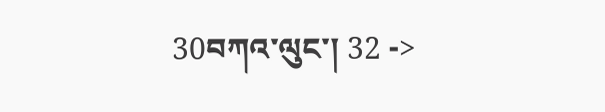30བཀའ་ལུང་། 32 ->